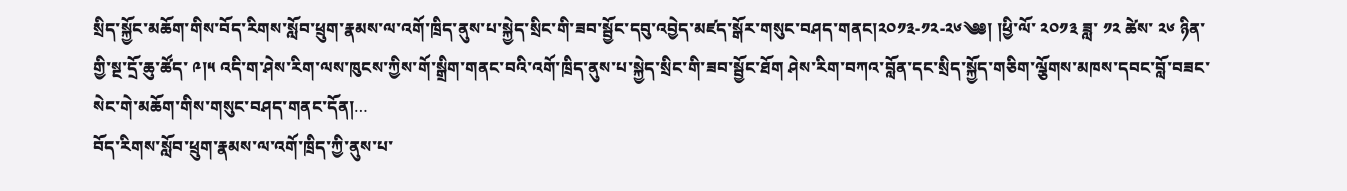སྲིད་སྐྱོང་མཆོག་གིས་བོད་རིགས་སློབ་ཕྲུག་རྣམས་ལ་འགོ་ཁྲིད་ནུས་པ་སྐྱེད་སྲིང་གི་ཟབ་སྦྱོང་དབུ་འབྱེད་མཛད་སྒོར་གསུང་བཤད་གནང།༢༠༡༣-༡༢-༢༦༄༅། །ཕྱི་ལོ་ ༢༠༡༣ ཟླ་ ༡༢ ཚེས་ ༢༦ ཉིན་གྱི་སྔ་དྲོ་ཆུ་ཚོད་ ༩།༥ འདི་ག་ཤེས་རིག་ལས་ཁུངས་ཀྱིས་གོ་སྒྲིག་གནང་བའི་འགོ་ཁྲིད་ནུས་པ་སྐྱེད་སྲིང་གི་ཟབ་སྦྱོང་ཐོག ཤེས་རིག་བཀའ་བློན་དང་སྲིད་སྐྱོད་གཅིག་ལྕོགས་མཁས་དབང་བློ་བཟང་སེང་གེ་མཆོག་གིས་གསུང་བཤད་གནང་དོན།…
བོད་རིགས་སློབ་ཕྲུག་རྣམས་ལ་འགོ་ཁྲིད་ཀྱི་ནུས་པ་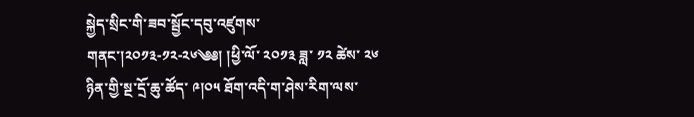སྐྱེད་སྲིང་གི་ཟབ་སྦྱོང་དབུ་འཛུགས་གནང་།༢༠༡༣-༡༢-༢༦༄༅། །ཕྱི་ལོ་ ༢༠༡༣ ཟླ་ ༡༢ ཚེས་ ༢༦ ཉིན་གྱི་སྔ་དྲོ་ཆུ་ཚོད་ ༩།༠༥ ཐོག་འདི་ག་ཤེས་རིག་ལས་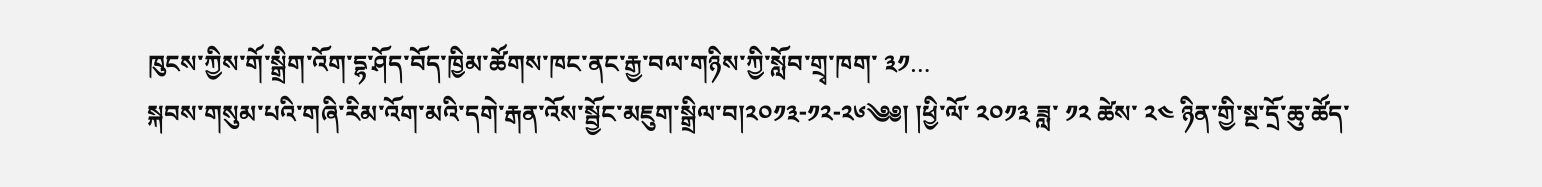ཁུངས་ཀྱིས་གོ་སྒྲིག་འོག་དྷ་ཤོད་བོད་ཁྱིམ་ཚོགས་ཁང་ནང་རྒྱ་བལ་གཉིས་ཀྱི་སློབ་གྲྭ་ཁག་ ༣༡…
སྐབས་གསུམ་པའི་གཞི་རིམ་འོག་མའི་དགེ་རྒན་འོས་སྦྱོང་མཇུག་སྒྲིལ་བ།༢༠༡༣-༡༢-༢༦༄༅། །ཕྱི་ལོ་ ༢༠༡༣ ཟླ་ ༡༢ ཚེས་ ༢༤ ཉིན་གྱི་སྔ་དྲོ་ཆུ་ཚོད་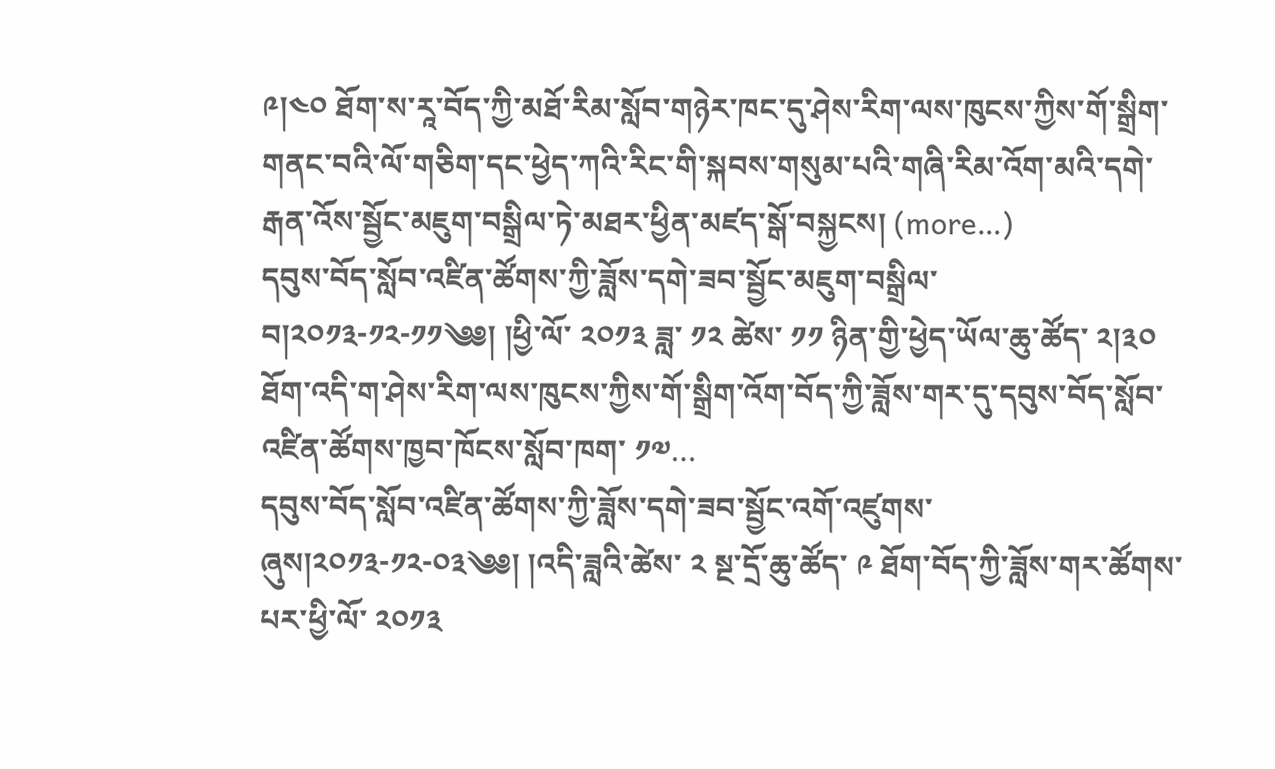༩།༤༠ ཐོག་ས་རཱ་བོད་ཀྱི་མཐོ་རིམ་སློབ་གཉེར་ཁང་དུ་ཤེས་རིག་ལས་ཁུངས་ཀྱིས་གོ་སྒྲིག་གནང་བའི་ལོ་གཅིག་དང་ཕྱེད་ཀའི་རིང་གི་སྐབས་གསུམ་པའི་གཞི་རིམ་འོག་མའི་དགེ་རྒན་འོས་སྦྱོང་མཇུག་བསྒྲིལ་ཏེ་མཐར་ཕྱིན་མཛད་སྒོ་བསྐྱངས། (more…)
དབུས་བོད་སློབ་འཛིན་ཚོགས་ཀྱི་ཟློས་དགེ་ཟབ་སྦྱོང་མཇུག་བསྒྲིལ་བ།༢༠༡༣-༡༢-༡༡༄༅། །ཕྱི་ལོ་ ༢༠༡༣ ཟླ་ ༡༢ ཚེས་ ༡༡ ཉིན་གྱི་ཕྱེད་ཡོལ་ཆུ་ཚོད་ ༢།༣༠ ཐོག་འདི་ག་ཤེས་རིག་ལས་ཁུངས་ཀྱིས་གོ་སྒྲིག་འོག་བོད་ཀྱི་ཟློས་གར་དུ་དབུས་བོད་སློབ་འཛིན་ཚོགས་ཁྱབ་ཁོངས་སློབ་ཁག་ ༡༧…
དབུས་བོད་སློབ་འཛིན་ཚོགས་ཀྱི་ཟློས་དགེ་ཟབ་སྦྱོང་འགོ་འཛུགས་ཞུས།༢༠༡༣-༡༢-༠༣༄༅། །འདི་ཟླའི་ཚེས་ ༢ སྔ་དྲོ་ཆུ་ཚོད་ ༩ ཐོག་བོད་ཀྱི་ཟློས་གར་ཚོགས་པར་ཕྱི་ལོ་ ༢༠༡༣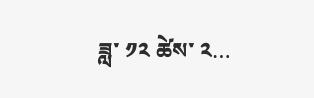ཟླ་ ༡༢ ཚེས་ ༢…